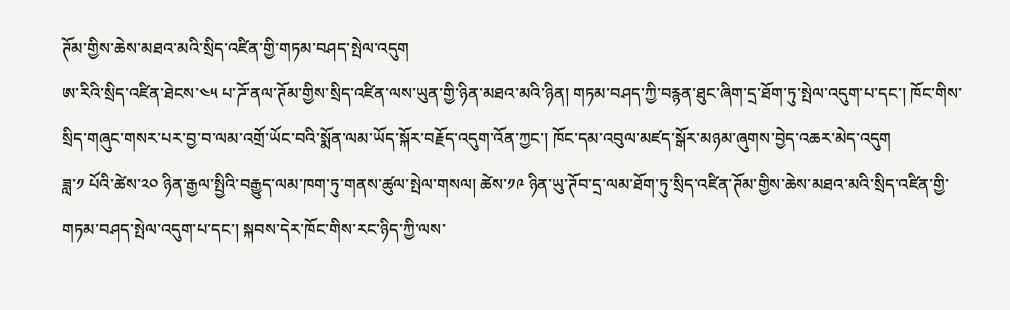ཊོམ་གྱིས་ཆེས་མཐའ་མའི་སྲིད་འཛིན་གྱི་གཏམ་བཤད་སྤེལ་འདུག
ཨ་རིའི་སྲིད་འཛིན་ཐེངས་༤༥ པ་ཌོ་ནལ་ཊོམ་གྱིས་སྲིད་འཛིན་ལས་ཡུན་གྱི་ཉིན་མཐའ་མའི་ཉིན། གཏམ་བཤད་ཀྱི་བརྙན་ཐུང་ཞིག་དྲ་ཐོག་ཏུ་སྤེལ་འདུག་པ་དང་། ཁོང་གིས་སྲིད་གཞུང་གསར་པར་བྱ་བ་ལམ་འགྲོ་ཡོང་བའི་སྨོན་ལམ་ཡོད་སྐོར་བརྗོད་འདུག་འོན་ཀྱང་། ཁོང་དམ་འབུལ་མཛད་སྒོར་མཉམ་ཞུགས་བྱེད་འཆར་མེད་འདུག
ཟླ་༡ པོའི་ཚེས་༢༠ ཉིན་རྒྱལ་སྤྱིའི་བརྒྱུད་ལམ་ཁག་ཏུ་གནས་ཚུལ་སྤེལ་གསལ། ཚེས་༡༩ ཉིན་ཡུ་ཊོབ་དྲ་ལམ་ཐོག་ཏུ་སྲིད་འཛིན་ཊོམ་གྱིས་ཆེས་མཐའ་མའི་སྲིད་འཛིན་གྱི་གཏམ་བཤད་སྤེལ་འདུག་པ་དང་། སྐབས་དེར་ཁོང་གིས་རང་ཉིད་ཀྱི་ལས་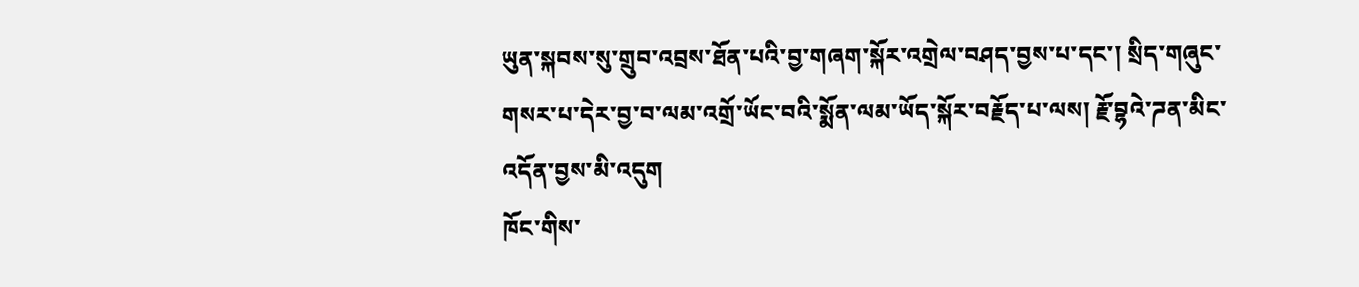ཡུན་སྐབས་སུ་གྲུབ་འབྲས་ཐོན་པའི་བྱ་གཞག་སྐོར་འགྲེལ་བཤད་བྱས་པ་དང་། སྲིད་གཞུང་གསར་པ་དེར་བྱ་བ་ལམ་འགྲོ་ཡོང་བའི་སྨོན་ལམ་ཡོད་སྐོར་བརྗོད་པ་ལས། རྗོ་བྷའེ་ཌན་མིང་འདོན་བྱས་མི་འདུག
ཁོང་གིས་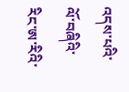འདས་པའི་ལོ་བཞིའི་རིང་ཨ་རིའི་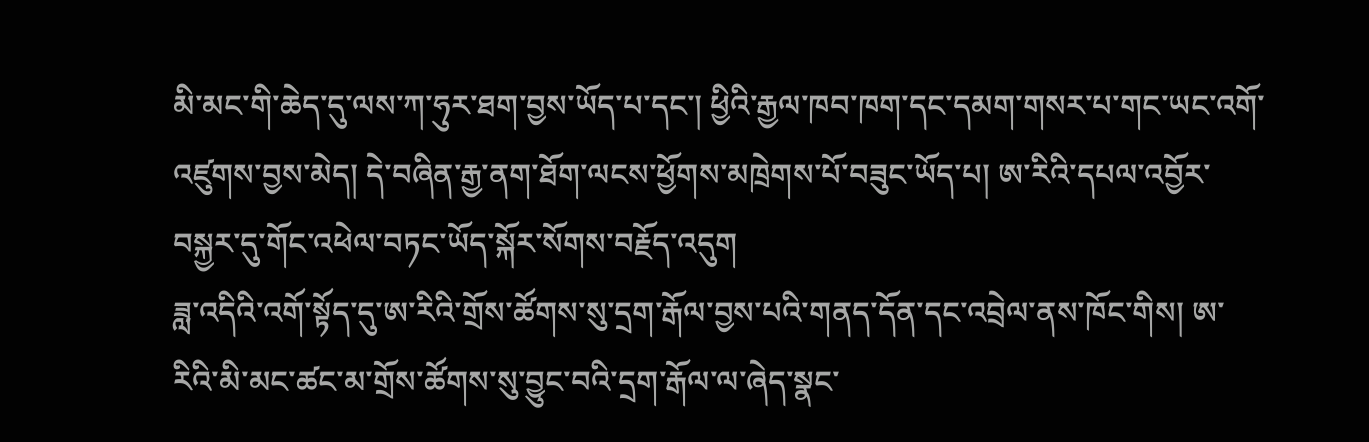མི་མང་གི་ཆེད་དུ་ལས་ཀ་ཧུར་ཐག་བྱས་ཡོད་པ་དང་། ཕྱིའི་རྒྱལ་ཁབ་ཁག་དང་དམག་གསར་པ་གང་ཡང་འགོ་འཛུགས་བྱས་མེད། དེ་བཞིན་རྒྱ་ནག་ཐོག་ལངས་ཕྱོགས་མཁྲེགས་པོ་བཟུང་ཡོད་པ། ཨ་རིའི་དཔལ་འབྱོར་བསྐྱར་དུ་གོང་འཕེལ་བཏང་ཡོད་སྐོར་སོགས་བརྗོད་འདུག
ཟླ་འདིའི་འགོ་སྟོད་དུ་ཨ་རིའི་གྲོས་ཚོགས་སུ་དྲག་རྒོལ་བྱས་པའི་གནད་དོན་དང་འབྲེལ་ནས་ཁོང་གིས། ཨ་རིའི་མི་མང་ཚང་མ་གྲོས་ཚོགས་སུ་བྱུང་བའི་དྲག་རྒོལ་ལ་ཞེད་སྣང་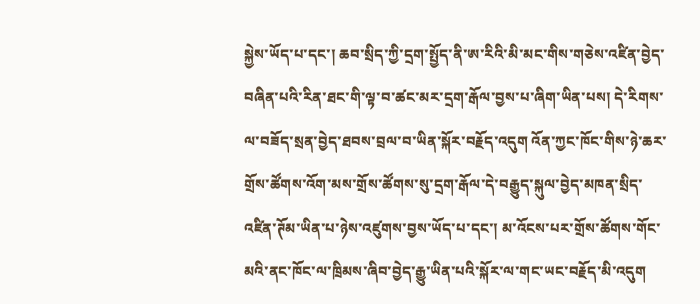སྐྱེས་ཡོད་པ་དང་། ཆབ་སྲིད་ཀྱི་དྲག་སྤྱོད་ནི་ཨ་རིའི་མི་མང་གིས་གཅེས་འཛིན་བྱེད་བཞིན་པའི་རིན་ཐང་གི་ལྟ་བ་ཚང་མར་དྲག་རྒོལ་བྱས་པ་ཞིག་ཡིན་པས། དེ་རིགས་ལ་བཟོད་སྲན་བྱེད་ཐབས་བྲལ་བ་ཡིན་སྐོར་བརྗོད་འདུག འོན་ཀྱང་ཁོང་གིས་ཉེ་ཆར་གྲོས་ཚོགས་འོག་མས་གྲོས་ཚོགས་སུ་དྲག་རྒོལ་དེ་བརྒྱུད་སྐུལ་བྱེད་མཁན་སྲིད་འཛིན་ཊོམ་ཡིན་པ་ཉེས་འཛུགས་བྱས་ཡོད་པ་དང་། མ་འོངས་པར་གྲོས་ཚོགས་གོང་མའི་ནང་ཁོང་ལ་ཁྲིམས་ཞིབ་བྱེད་རྒྱུ་ཡིན་པའི་སྐོར་ལ་གང་ཡང་བརྗོད་མི་འདུག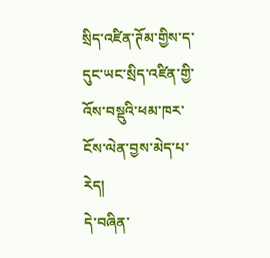སྲིད་འཛིན་ཊོམ་གྱིས་ད་དུང་ཡང་སྲིད་འཛིན་གྱི་འོས་བསྡུའི་ཕམ་ཁར་ངོས་ལེན་བྱས་མེད་པ་རེད།
དེ་བཞིན་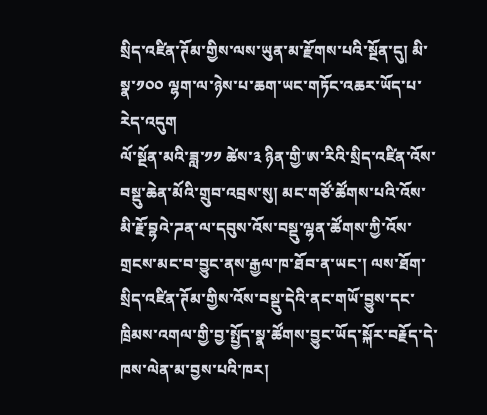སྲིད་འཛིན་ཊོམ་གྱིས་ལས་ཡུན་མ་རྫོགས་པའི་སྔོན་དུ། མི་སྣ་༡༠༠ ལྷག་ལ་ཉེས་པ་ཆག་ཡང་གཏོང་འཆར་ཡོད་པ་རེད་འདུག
ལོ་སྔོན་མའི་ཟླ་༡༡ ཚེས་༣ ཉིན་གྱི་ཨ་རིའི་སྲིད་འཛིན་འོས་བསྡུ་ཆེན་མོའི་གྲུབ་འབྲས་སུ། མང་གཙོ་ཚོགས་པའི་འོས་མི་རྗོ་བྷའེ་ཌན་ལ་དབུས་འོས་བསྡུ་ལྷན་ཚོགས་ཀྱི་འོས་གྲངས་མང་བ་བྱུང་ནས་རྒྱལ་ཁ་ཐོབ་ན་ཡང་། ལས་ཐོག་སྲིད་འཛིན་ཊོམ་གྱིས་འོས་བསྡུ་དེའི་ནང་གཡོ་བྱུས་དང་ཁྲིམས་འགལ་གྱི་བྱ་སྤྱོད་སྣ་ཚོགས་བྱུང་ཡོད་སྐོར་བརྗོད་དེ་ཁས་ལེན་མ་བྱས་པའི་ཁར།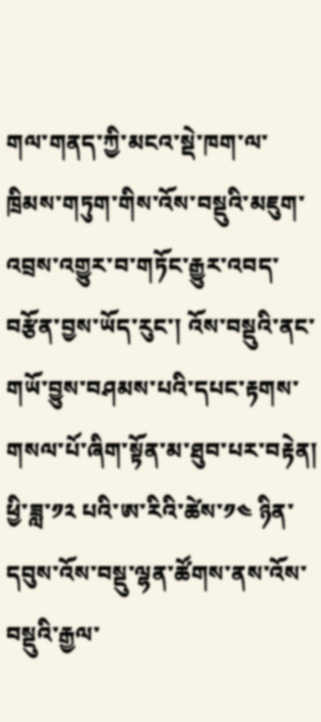གལ་གནད་ཀྱི་མངའ་སྡེ་ཁག་ལ་ཁྲིམས་གཏུག་གིས་འོས་བསྡུའི་མཇུག་འབྲས་འགྱུར་བ་གཏོང་རྒྱུར་འབད་བརྩོན་བྱས་ཡོད་རུང་། འོས་བསྡུའི་ནང་གཡོ་བྱུས་བཤམས་པའི་དཔང་རྟགས་གསལ་པོ་ཞིག་སྟོན་མ་ཐུབ་པར་བརྟེན། ཕྱི་ཟླ་༡༢ པའི་ཨ་རིའི་ཚེས་༡༤ ཉིན་དབུས་འོས་བསྡུ་ལྷན་ཚོགས་ནས་འོས་བསྡུའི་རྒྱལ་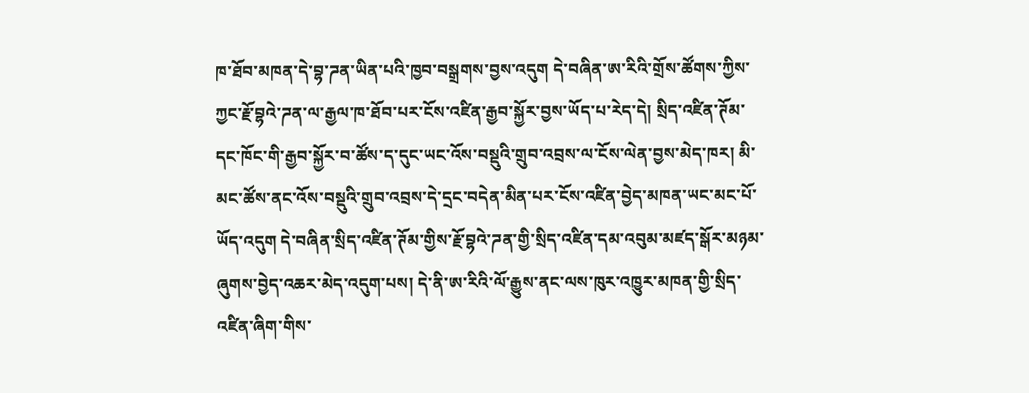ཁ་ཐོབ་མཁན་དེ་བྷ་ཌན་ཡིན་པའི་ཁྱབ་བསྒྲགས་བྱས་འདུག དེ་བཞིན་ཨ་རིའི་གྲོས་ཚོགས་ཀྱིས་ཀྱང་རྗོ་བྷའེ་ཌན་ལ་རྒྱལ་ཁ་ཐོབ་པར་ངོས་འཛིན་རྒྱབ་སྐྱོར་བྱས་ཡོད་པ་རེད་དེ། སྲིད་འཛིན་ཊོམ་དང་ཁོང་གི་རྒྱབ་སྐྱོར་བ་ཚོས་ད་དུང་ཡང་འོས་བསྡུའི་གྲུབ་འབྲས་ལ་ངོས་ལེན་བྱས་མེད་ཁར། མི་མང་ཚོས་ནང་འོས་བསྡུའི་གྲུབ་འབྲས་དེ་དྲང་བདེན་མིན་པར་ངོས་འཛིན་བྱེད་མཁན་ཡང་མང་པོ་ཡོད་འདུག དེ་བཞིན་སྲིད་འཛིན་ཊོམ་གྱིས་རྗོ་བྷའེ་ཌན་གྱི་སྲིད་འཛིན་དམ་འབུམ་མཛད་སྒོར་མཉམ་ཞུགས་བྱེད་འཆར་མེད་འདུག་པས། དེ་ནི་ཨ་རིའི་ལོ་རྒྱུས་ནང་ལས་ཁུར་འཁྱུར་མཁན་གྱི་སྲིད་འཛིན་ཞིག་གིས་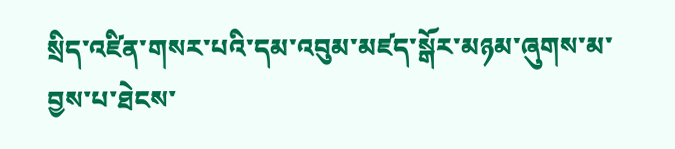སྲིད་འཛིན་གསར་པའི་དམ་འབུམ་མཛད་སྒོར་མཉམ་ཞུགས་མ་བྱས་པ་ཐེངས་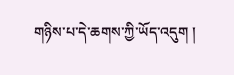གཉིས་པ་དེ་ཆགས་ཀྱི་ཡོད་འདུག །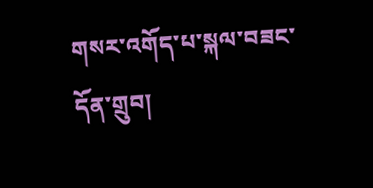གསར་འགོད་པ་སྐལ་བཟང་དོན་གྲུབ།